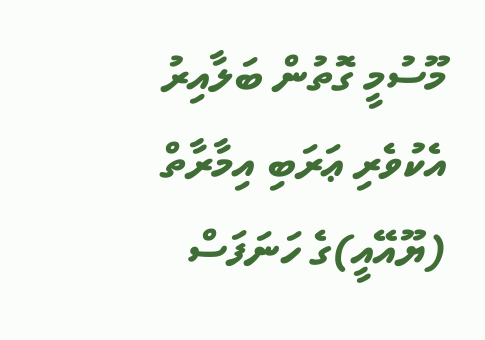މޫސުމީ ގޮތުން ބަލާއިރު އެކުވެރި ޢަރަބި އިމާރާތް (ޔޫއޭއީ)ގެ ހަނަފަސް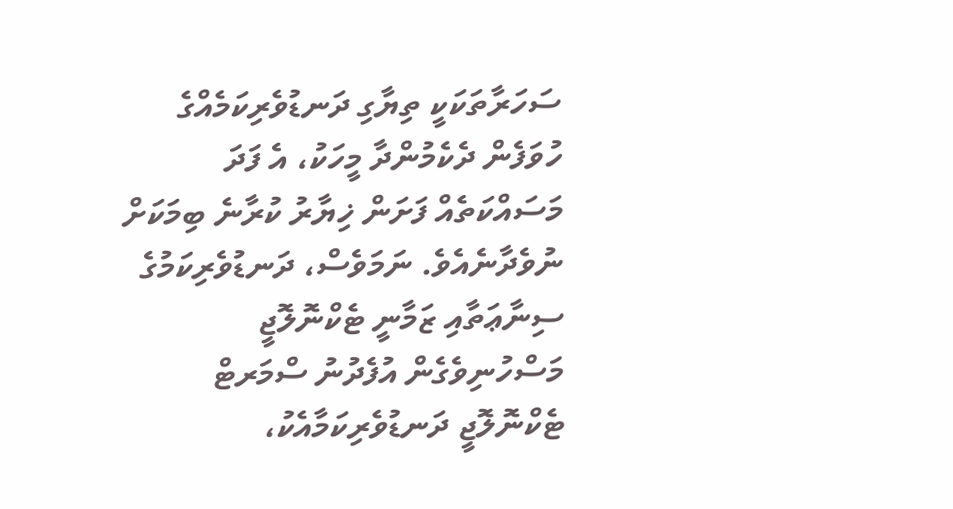ސަހަރާތަކަކީ ތިޔާގި ދަނޑުވެރިކަމެއްގެ ހުވަފެން ދެކެމުންދާ މީހަކު، އެ ފަދަ މަސައްކަތެއް ފަށަން ޚިޔާރު ކުރާނެ ބިމަކަށް ނުވެދާނެއެވެ. ނަމަވެސް، ދަނޑުވެރިކަމުގެ ސިނާޢަތާއި ޒަމާނީ ޓެކްނޮލޮޖީ މަސްހުނިވެގެން އުފެދުނު ސްމަރޓް ޓެކްނޮލޮޖީ ދަނޑުވެރިކަމާއެކު،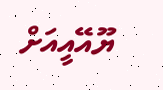ޔޫއޭއީއަށް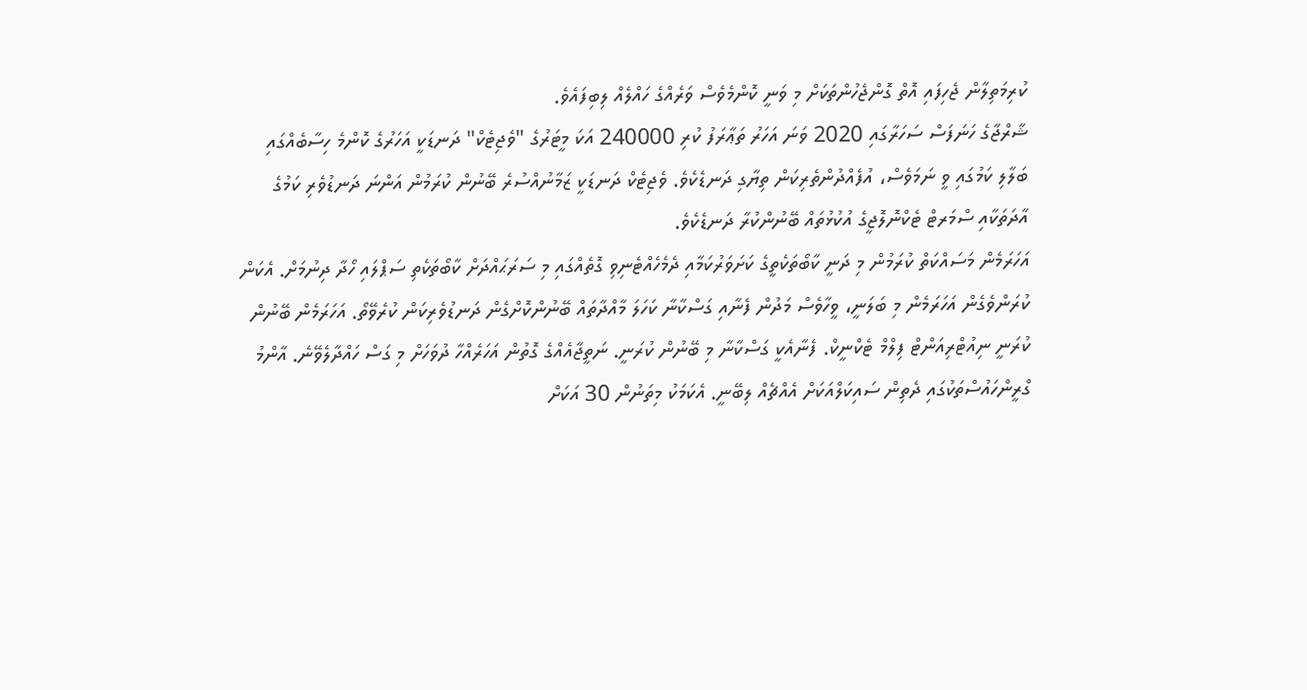ކުރިމަތިލާން ޖެހިފައި އޮތް ގޮންޖެހުންތަކަށް މި ވަނީ ކޮންމެވެސް ވަރެއްގެ ހައްލެއް ލިބިފައެވެ.
ޝާރްޖާގެ ހަނަފަސް ސަހަރާގައި 2020 ވަނަ އަހަރު ތަޢާރަފު ކުރި 240000 އަކަ މީޓަރުގެ "ވެޖިޓެކް" ދަނޑަކީ އަހަރުގެ ކޮންމެ ހިސާބެއްގައި ބަލާލި ކަމުގައި ވީ ނަމަވެސް، އުފެއްދުންތެރިކަން ތިޔާގި ދަނޑެކެވެ. ވެޖިޓެކް ދަނޑަކީ ޒަމާނުއްސުރެ ބޭނުން ކުރަމުން އަންނަ ދަނޑުވެރި ކަމުގެ އާދަތަކާއި ސްމަރޓް ޓެކްނޮލޮޖީގެ އުކުޅުތައް ބޭނުންކުރާ ދަނޑެކެވެ.
އަހަރަމެން މަސައްކަތް ކުރަމުން މި ދަނީ ކާބޯތަކެތީގެ ކަށަވަރުކަމާއި ދެމެހެއްޓެނިވި ގޮތެއްގައި މި ސަރަޙައްދަށް ކާބޯތަކެތި ސަޕްލައި ހޯދާ ދިނުމަށް. އެކަން ކުރަންވެގެން އަހަރަމެން މި ބަލަނީ، ވީހާވެސް މަދުން ފެނާއި ގަސްކާނާ ކަހަލަ މާއްދާތައް ބޭނުންކޮށްގެން ދަނޑުވެރިކަން ކުރެވޭތޯ. އަހަރަމެން ބޭނުން ކުރަނީ ނިއުޓްރިއަންޓް ފިލްމް ޓެކްނީކް. ފެނާއެކީ ގަސްކާނާ މި ބޭނުން ކުރަނީ. ނަތީޖާއެއްގެ ގޮތުން އަހަރެއްހާ ދުވަހަށް މި ގަސް ހައްދާލެވޭނެ. އާންމު ގްރީންހައުސްތަކުގައި ދެތިން ސައިކަލްއަކަށް އެއްޗެއް ލިބޭނީ. އެކަމަކު މިތަނުން 30 އަކަށް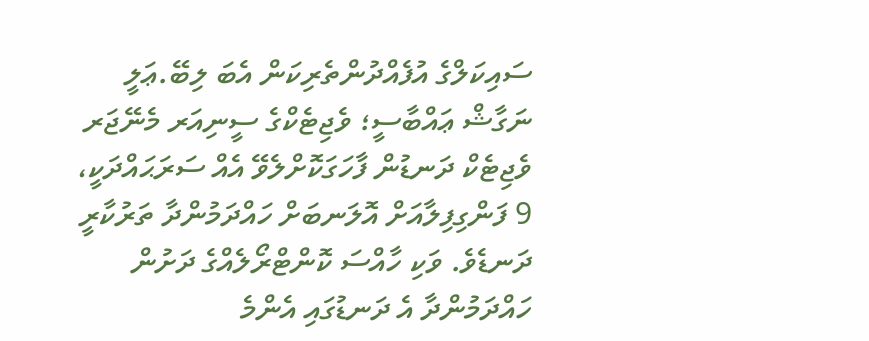ސައިކަލްގެ އުފެއްދުންތެރިކަން އެބަ ލިބޭ.ޢަލީ ނަގާޝް ޢައްބާސީ؛ ވެޖިޓެކްގެ ސީނިއަރ މެނޭޖަރ
ވެޖިޓެކް ދަނޑުން ފާހަގަކޮށްލެވޭ އެއް ސަރަޙައްދަކީ، 9 ފަންގިފިލާއަށް އޮލަނބަށް ހައްދަމުންދާ ތަރުކާރީ ދަނޑެވެ. ވަކި ހާއްސަ ކޮންޓްރޯލެއްގެ ދަށުން ހައްދަމުންދާ އެ ދަނޑުގައި އެންމެ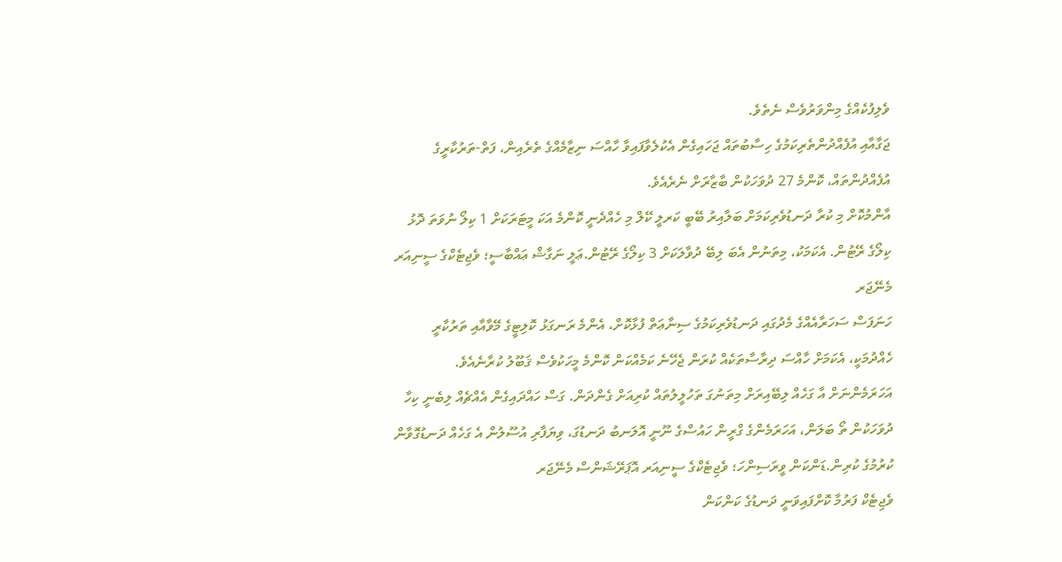ވެލިފުކެއްގެ މިންވަރުވެސް ނެތެވެ.
ޖަގާއާއި އުފެއްދުންތެރިކަމުގެ ހިސާބުތައް ޖަހައިގެން އެކުލެވާފައިވާ ހާއްސަ ނިޒާމެއްގެ ތެރެއިން، ފަތް-ތަރުކާރީގެ އުފެއްދުންތައް، ކޮންމެ 27 ދުވަހަކުން ބާޒާރަށް ނެރެއެވެ.
އާންމުކޮށް މި ކުރާ ދަނޑުވެރިކަމަށް ބަލާއިރު ބޭބީ ކަރލީ ކޭލް މި ހެއްދެނީ ކޮންމެ އަކަ މީޓަރަކަށް 1 ކިލޯ ނުވަތަ ދޮޅު ކިލޯގެ ރޭޓުން. އެކަމަކު، މިތަނުން އެބަ ލިބޭ ދުވާލަކަށް 3 ކިލޯގެ ރޭޓުން.ޢަލީ ނަގާޝް ޢައްބާސީ؛ ވެޖިޓެކްގެ ސީނިއަރ މެނޭޖަރ
ހަނަފަސް ސަހަރާއެއްގެ މެދުގައި ދަނޑުވެރިކަމުގެ ސިނާޢަތް ފުޅާކޮށް، އެންމެ ރަނގަޅު ކޮލިޓީގެ މޭވާއާއި ތަރުކާރީ ހެއްދުމަކީ، އެކަމަށް ހާއްސަ ދިރާސާތަކެއް ކުރަން ޖެހޭނެ ކަމެއްކަން ކޮންމެ މީހަކުވެސް ޤަބޫލު ކުރާނެއެވެ.
އަހަރަމެންނަށް އާ ގަހެއް ލިބޭއިރަށް މިތަނުގަ ތަހުލީލުތައް ކުރިއަށް ގެންދަން. ގަސް ހައްދައިގެން އެއްޗެއް ލިބެނީ ކިހާ ދުވަހަކުން ތޯ ބަލަން، އަހަރަމެންގެ ގްރީން ހައުސްގެ ނޫނީ އޮލަނބު ދަނޑުގަ، ވިޔަފާރި އުސޫލުން އެ ގަހެއް ދަނޑުގޮވާން ކުރުމުގެ ކުރިން.ޑަންކަން ވީރަސިންހަ؛ ވެޖިޓެކްގެ ސީނިއަރ އޮޕަރޭޝަންސް މެނޭޖަރ
ވެޖިޓެކް ފަރުމާ ކޮށްފައިވަނީ ދަނޑުގެ ކަންކަން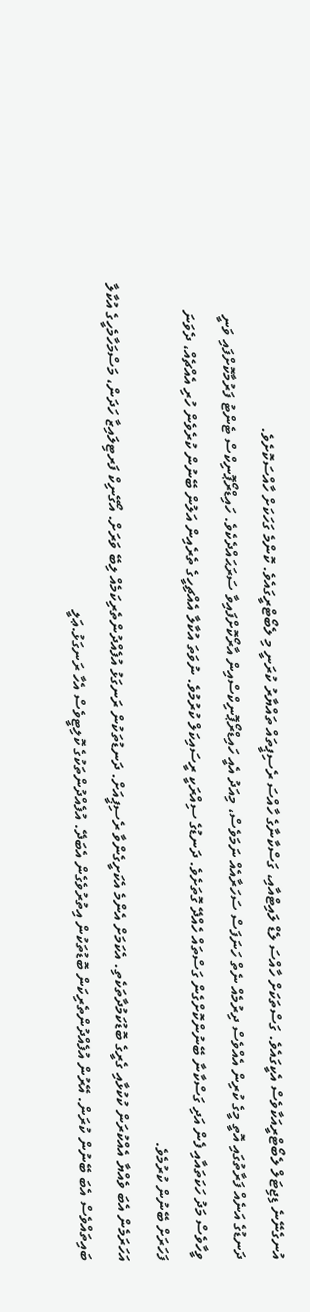އުނގެނޭނެ ޑިޖިޓަލް ލެބޯޓްރީއަކާވެސް އެކީގައެވެ. ގަސްތަކަށް ހާއްސަ ލެޑް ލައިޓްއާއި، ގަސްކާނާގެ ހާއްސަ ރެސިޕީތައް ތައްޔާރު ކުރަނީ މި ލެބޯޓްރީގައެވެ. ކޮންމެ ގަހަކަށް ހާއްސަކޮށެވެ.
ދަނޑުގެ އަނެއް ފަރާތުގައި އޮތީ މީގެ ކުރިން އެއްވެސް ދިރުމެއް ނެތް ހަނަފަސް ސަހަރާއެއް ނަމަވެސް، މިއަދު އެއީ ހައިޑްރޯޕޮނިކްސްއިން އާރޯކޮށްފައިވާ ސަރަޙައްދެކެވެ. ހައިޑްރޯޕޮނިކްސް ޓެންޓު ފަރުމާކޮށްފައި ވަނީ ވީހާވެސް މަދު ހަކަތައާއި ފެން އަދި ގަސްކާނާ ބޭނުންކޮށްގެން ގަސްތައް ހެއްދޭ ގޮތަށެވެ. ދަނޑުގެ ސިއްރަކީ ރީސައިކަލް ކުރުމުވެ. ނުވަތަ އުކާލާ އެއްޗިހީގެ ތެރެއިން އަލުން ބޭނުން ކުރެވެން ހުރި އެއްޗެއް، ދެވަނަ ފަހަރަށް ބޭނުން ކުރުމެވެ.
އަހަރަމެން އެބަ ވެއްޔާ އެއްކުރަން ކުކުޅާއި ގެރީގެ ބޮޑުކަމުދާތަކެތި. އެކަމަށް އެންމެ އެކަށީގެންވާ ރެސިޕީއަށް. ދަނޑުތަކުން ރަނގަޅު އުފެއްދުންތެރިކަމެއް ލިބޭ ވަރަށް. އޯގޭނިކް ފަރޓިލައިޒާ ހަދަން، މަސްމަހާމެހީގެ އުކާލާ ބައިތައްވެސް އެބަ ބޭނުން ކުރަން. އޭރުން އުފެއްދުންތެރިކަން ބޮޑުތަކުން އިތުރުވެގެން އެބަދޭ. އުފެއްދުންތަކުގެ ކޮލިޓީވެސް އެހާ ރަނގަޅު.ޢަލީ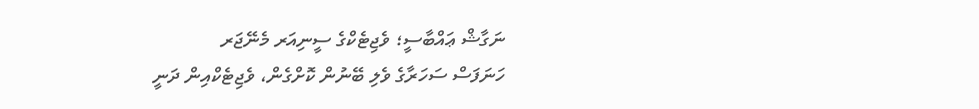ނަގާޝް ޢައްބާސީ؛ ވެޖިޓެކްގެ ސީނިއަރ މެނޭޖަރ
ހަނަފަސް ސަހަރާގެ ވެލި ބޭނުން ކޮށްގެން، ވެޖިޓެކްއިން ދަނީ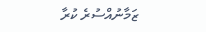ޒަމާނުއްސުރެ ކުރާ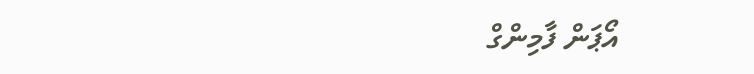އޯޕަން ފާމިންގް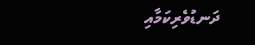ދަނޑުވެރިކަމާއި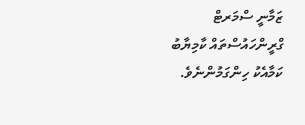ޒަމާނީ ސްމަރޓް ގްރީންހައުސްތައް ކާމިޔާބު ކަމާއެކު ހިންގަމުންނެވެ.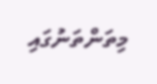މިތަންތަނުގައި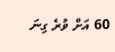60 އަށް ވުރެ ގިނަ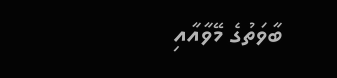ބާވަތުގެ މޭވާއާއި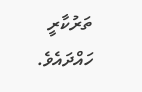ތަރުކާރީ ހައްދައެވެ.